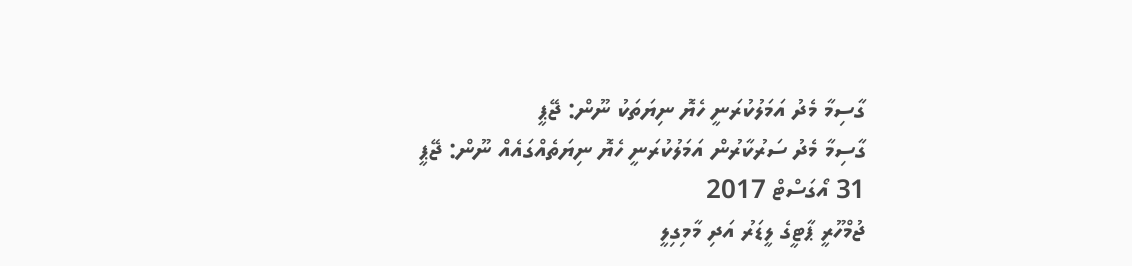ގާސިމާ މެދު އަމަލުކުރަނީ ހެޔޮ ނިޔަތަކު ނޫން: ޖޭޕީ
ގާސިމާ މެދު ސަރުކާރުން އަމަލުކުރަނީ ހެޔޮ ނިޔަތެއްގައެއް ނޫން: ޖޭޕީ
31 އޯގަސްޓް 2017
ޖުމްހޫރީ ޕާޓީގެ ލީޑަރު އަދި މާމިގިލީ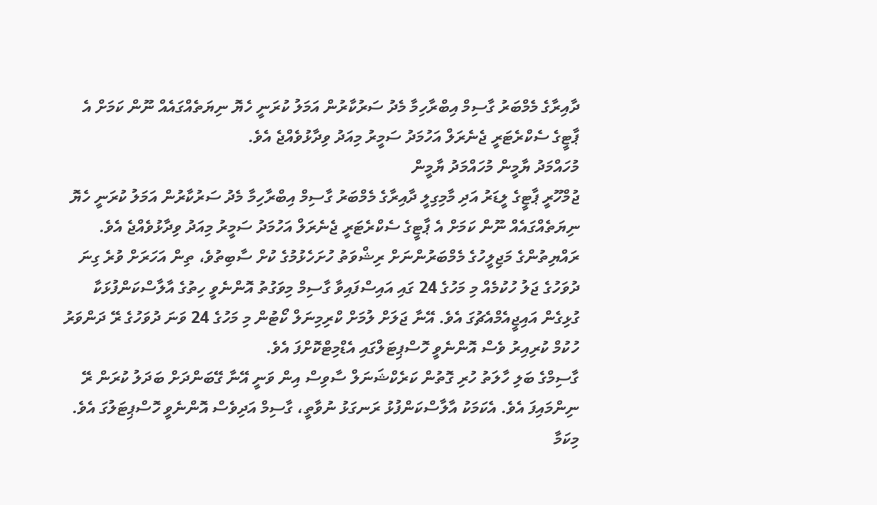ދާއިރާގެ މެމްބަރު ގާސިމް އިބްރާހިމާ މެދު ސަރުކާރުން އަމަލު ކުރަނީ ހެޔޮ ނިޔަތެއްގައެއް ނޫން ކަމަށް އެ ޕާޓީގެ ސެކްރެޓަރީ ޖެނެރަލް އަހުމަދު ސަމީރު މިއަދު ވިދާޅުވެއްޖެ އެވެ.
މުހައްމަދު ޔާމީން މުހައްމަދު ޔާމީން
ޖުމްހޫރީ ޕާޓީގެ ލީޑަރު އަދި މާމިގިލީ ދާއިރާގެ މެމްބަރު ގާސިމް އިބްރާހިމާ މެދު ސަރުކާރުން އަމަލު ކުރަނީ ހެޔޮ ނިޔަތެއްގައެއް ނޫން ކަމަށް އެ ޕާޓީގެ ސެކްރެޓަރީ ޖެނެރަލް އަހުމަދު ސަމީރު މިއަދު ވިދާޅުވެއްޖެ އެވެ.
ރައްޔިތުންގެ މަޖިލީހުގެ މެމްބަރުންނަށް ރިޝްވަތު ހުށަހެޅުމުގެ ކުށް ސާބިތުވެ، ތިން އަހަރަށް ވުރެ ގިނަ ދުވަހުގެ ޖަލު ހުކުމެއް މި މަހުގެ 24 ގައި އައިސްފައިވާ ގާސިމް މިވަގުތު އޮންނެވީ ހިތުގެ އާލާސްކަންފުޅަކާ ގުޅިގެން އައިޖީއެމްއެޗުގަ އެވެ. އޭނާ ޖަލަށް ލުމަށް ކްރިމިނަލް ކޯޓުން މި މަހުގެ 24 ވަނަ ދުވަހުގެ ރޭ ދަންވަރު ހުކުމް ކުރިއިރު ވެސް އޮންނެވީ ހޮސްޕިޓަލްގައި އެޑްމިޓްކޮށްފަ އެވެ.
ގާސިމްގެ ބަލި ހާލަތު ހުރި ގޮތުން ކަރެކްޝަނަލް ސާވިސް އިން ވަނީ އޭނާ ގޭބަންދަށް ބަދަލު ކުރަން ރޭ ނިންމައިފަ އެވެ. އެކަމަކު އާލާސްކަންފުޅު ރަނގަޅު ނުވާތީ، ގާސިމް އަދިވެސް އޮންނެވީ ހޮސްޕިޓަލުގަ އެވެ.
މިކަމާ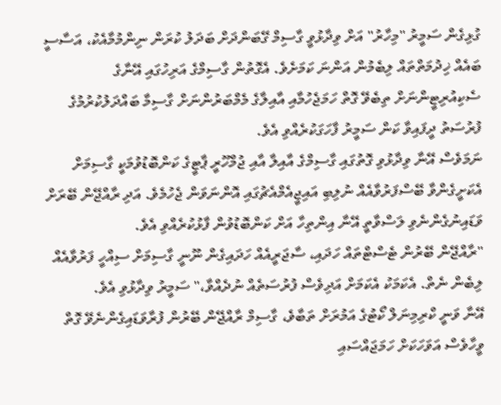ގުޅިގެން ސަމީރު "މިހާރު" އަށް ވިދާޅުވީ ގާސިމް ގޭބަންދަށް ބަދަލު ކުރަން ނިންމުމާއެކު، އަސާސީ ބައެއް ޚިދުމަތްތައް ލިބެމުން އަންނަ ކަމަށެވެ. އެގޮތުން ގާސިމްގެ އަރިހުގައި އޭނާގެ ސެކިއުރިޓީންނަށް ތިބެވޭ ގޮތް ހަމަޖެހުމާއި އާއިލާގެ މެމްބަރުންނަށް ގާސިމާ ބައްދަލުކުރުމުގެ ފުރުސަތު ދީފައިވާ ކަން ސަމީރު ފާހަގަކުރެއްވި އެވެ.
ނަމަވެސް އޭނާ ވިދާޅުވި ގޮތުގައި ގާސިމްގެ އާއިލާ އާއި ޖުމްހޫރީ ޕާޓީގެ ކަންބޮޑުވުމަކީ ގާސިމަށް އެކަށީގެންވާ ބޭސްފަރުވާއެއް ނުލިބި އައިޖީއެމްއެޗުގައި އޮންނަވަން ޖެހުމެވެ. އަދި ރާއްޖޭން ބޭރަށް ވަޑައިނުގެންނެވި ލަސްވާތީ އޭނާ އިންތިހާ އަށް ކަންބޮޑުވުން ފާޅުކުރެއްވި އެވެ.
"ރާއްޖޭން ބޭރުން ޓެސްޓްތައް ހަދައި، ސާޖަރީއެއް ހަދައިގެން ނޫނީ ގާސިމަށް ސިއްހީ ފަރުވާއެއް ލިބެން ނެތް. އެކަމަކު އެކަމަށް އަދިވެސް ފުރުސަތެއް ނުދެއްވާ،" ސަމީރު ވިދާޅުވި އެވެ.
އޭނާ ވަނީ ކްރިމިނަލް ކޯޓުގެ އަމުރަށް ތަބާވެ، ގާސިމް ރާއްޖޭން ބޭރުން ފުރާވަޑައިގެންނެވޭ ގޮތް ވީހާވެސް އަވަހަކަށް ހަމަޖައްސައި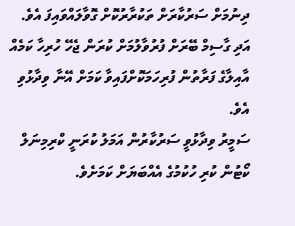ދިނުމަށް ސަރުކާރަށް ތަކުރާރުކޮށް ގޮވާލައްވައިފަ އެވެ. އަދި ގާސިމް ބޭރަށް ފުރުވާލުމަށް ކުރަން ޖެހޭ ހުރިހާ ކަމެއް އާއިލާގެ ފަރާތުން ފުރިހަމަކޮށްފައިވާ ކަމަށް އޭނާ ވިދާޅުވި އެވެ.
ސަމީރު ވިދާޅުވީ ސަރުކާރުން އަމަލު ކުރަނީ ކްރިމިނަލް ކޯޓުން ކުރި ހުކުމުގެ އެއްބަޔަށް ކަމަށެވެ.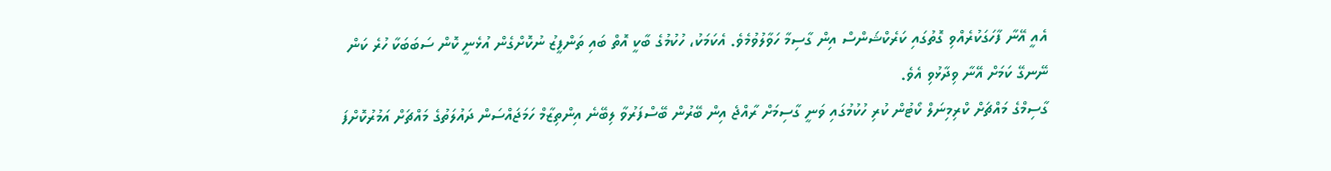އެއީ އޭނާ ފާހަގަކުރެއްވި ގޮތުގައި ކަރެކްޝަންސް އިން ގާސިމާ ހަވާލުވުމެވެ. އެކަމަކު، ހުކުމުގެ ބާކީ އޮތް ބައި ތަންފީޒު ނުކޮށްގެން އުޅެނީ ކޮން ސަބަބަކާ ހުރެ ކަން ނޭނގޭ ކަމަށް އޭނާ ވިދާޅުވި އެވެ.
ގާސިމްގެ މައްޗަށް ކްރިމިނަލް ކޯޓުން ކުރި ހުކުމުގައި ވަނީ ގާސިމަށް ރާއްޖެ އިން ބޭރުން ބޭސްފަރުވާ ލިބޭނެ އިންތިޒާމް ހަމަޖައްސަން ދައުލަތުގެ މައްޗަށް އަމުރުކޮށްފަ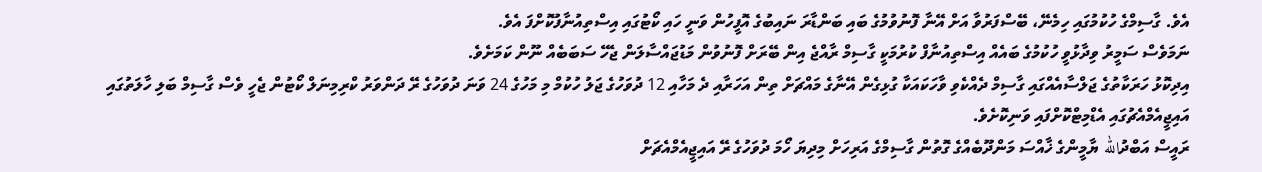އެވެ. ގާސިމްގެ ހުކުމުގައި ހިމެނޭ، ބޭސްފަރުވާ އަށް އޭނާ ފޮނުވުމުގެ ބައި ބަންޑާރަ ނައިބުގެ އޮފީހުން ވަނީ ހައި ކޯޓުގައި އިސްތިއުނާފުކޮށްފަ އެވެ.
ނަމަވެސް ސަމީރު ވިދާޅުވީ ހުކުމުގެ ބައެއް އިސްތިއުނާފް ކުރުމަކީ ގާސިމް ރާއްޖެ އިން ބޭރަށް ފޮނުވުން މަޑުޖައްސާލަން ޖެހޭ ސަބަބެއް ނޫން ކަމަށެވެ.
އިދިކޮޅު ހަރަކާތުގެ ޖަލްސާއެއްގައި ގާސިމް ދެއްކެވި ވާހަކައަކާ ގުޅިގެން އޭނާގެ މައްޗަށް ތިން އަހަރާއި ދެ މަހާއި 12 ދުވަހުގެ ޖަލު ހުކުމް މި މަހުގެ 24 ވަނަ ދުވަހުގެ ރޭ ދަންވަރު ކްރިމިނަލް ކޯޓުން ޖެހީ ވެސް ގާސިމް ބަލި ހާލަތުގައި އައިޖީއެމްއެޗުގައި އެޑްމިޓްކޮށްފައި ވަނިކޮށެވެ.
ރައީސް އަބްދުالله ޔާމީންގެ ޚާއްސަ މަންދޫބެއްގެ ގޮތުން ގާސިމްގެ އަރިހަށް މިދިޔަ ހޯމަ ދުވަހުގެ ރޭ އައިޖީއެމްއެޗަށް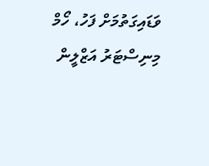ވަޑައިގަތުމަށް ފަހު، ހޯމް މިނިސްޓަރު އަޒްލީން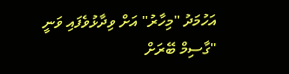އަހުމަދު "މިހާރު" އަށް ވިދާޅުވެފައި ވަނީ "ގާސިމް ބޭރަށް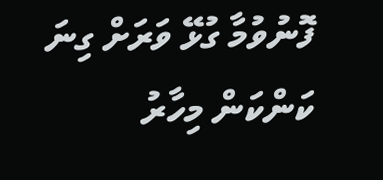ފޮނުވުމާ ގުޅޭ ވަރަށް ގިނަ ކަންކަން މިހާރު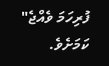ފުރިހަމަ ވެއްޖެ" ކަމަށެވެ.